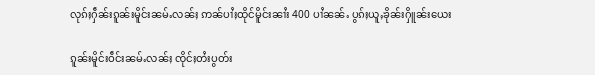လုၵ်ႈႁဵၼ်းၵူၼ်းမိူင်းၼမ်ႉလၼ်ႈ ဢၼ်ပၢႆႈထိုင်မိူင်းၼၢႆး 400 ပၢႆၼၼ်ႉ ပွၵ်ႈယူႇၶိုၼ်းႁိူၼ်းယေး

ၵူၼ်းမိူင်းဝဵင်းၼမ်ႉလၼ်ႈ ၸိုင်ႈတႆးပွတ်း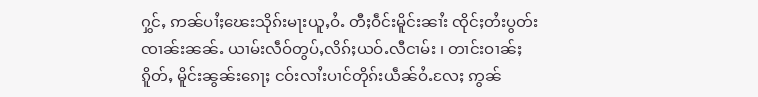ႁွင်ႇ ဢၼ်ပၢႆႈၽေးသိုၵ်းမႃးယူႇဝႆႉ တီႈဝဵင်းမိူင်းၼၢႆး ၸိုင်ႈတႆးပွတ်းၸၢၼ်းၼၼ်ႉ ယၢမ်းလဵဝ်တွပ်ႇလိၵ်ႈယဝ်ႉလီငၢမ်း ၊ တၢင်းဝၢၼ်ႈၵိူတ်ႇ မိူင်းၼွၼ်းၵေႃႈ ငဝ်းလၢႆးပၢင်တိုၵ်းယဵၼ်ဝႆႉလႄႈ ဢွၼ်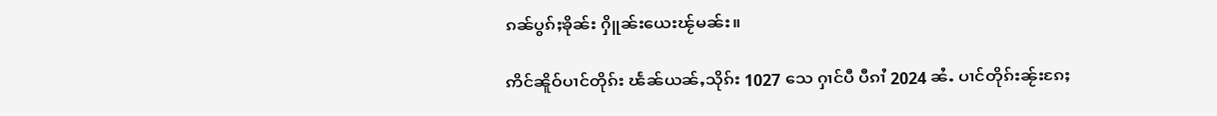ၵၼ်ပွၵ်ႈၶိုၼ်း ႁိူၼ်းယေးၽႂ်မၼ်း။

ဢိင်ၼိူဝ်ပၢင်တိုၵ်း ၽႅၼ်ယၼ်ႇသိုၵ်း 1027 သေ ႁၢင်ပီ ပီၵၢႆ 2024 ၼႆႉ ပၢင်တိုၵ်းၼႂ်းၵႄႈ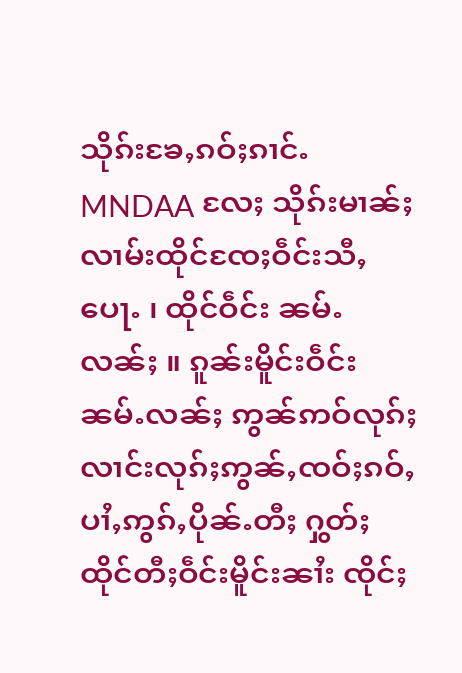သိုၵ်းၶႄႇၵဝ်ႈၵၢင်ႉ MNDAA လႄႈ သိုၵ်းမၢၼ်ႈ လၢမ်းထိုင်ၸႄႈဝဵင်းသီႇပေႃႉ ၊ ထိုင်ဝဵင်း ၼမ်ႉလၼ်ႈ ။ ၵူၼ်းမိူင်းဝဵင်းၼမ်ႉလၼ်ႈ ဢွၼ်ဢဝ်လုၵ်ႈလၢင်းလုၵ်ႈဢွၼ်ႇၸဝ်ႈၵဝ်ႇ ပၢႆႇဢွၵ်ႇပိုၼ်ႉတီႈ ႁွတ်ႈထိုင်တီႈဝဵင်းမိူင်းၼၢႆး ၸိုင်ႈ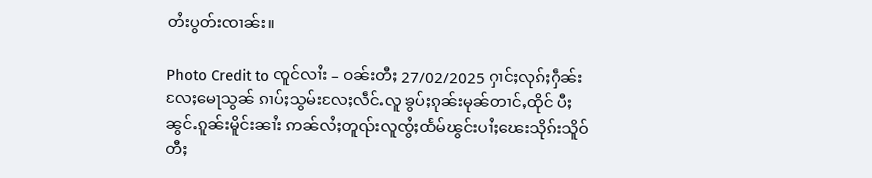တႆးပွတ်းၸၢၼ်း။

Photo Credit to ၸူင်လၢႆး – ဝၼ်းတီႈ 27/02/2025 ႁၢင်ႈလုၵ်ႈႁဵၼ်းလႄႈမေႃသွၼ် ၵၢပ်ႈသွမ်းလႄႈလဵင်ႉလူ ၶွပ်ႈၵုၼ်းမုၼ်တၢင်ႇထိုင် ပီႈၼွင်ႉၵူၼ်းမိူင်းၼၢႆး ဢၼ်လႆႈတူၺ်းလူၸွႆႈထႅမ်ၽွင်းပၢႆႈၽေးသိုၵ်းသိူဝ် တီႈ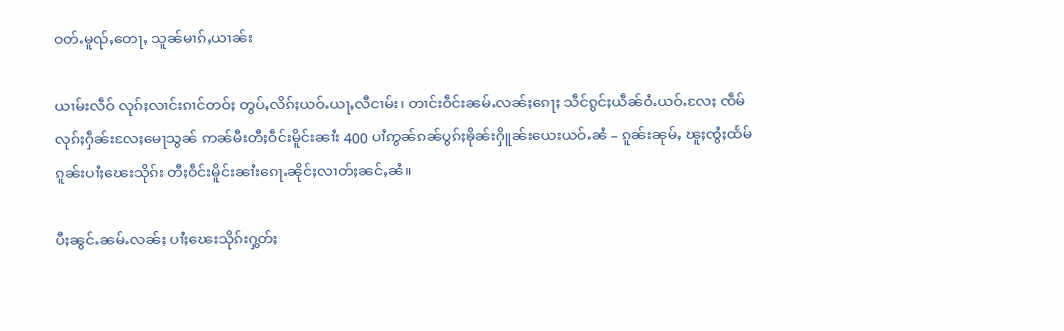ဝတ်ႉမူၺ်ႇတေႃႇ သူၼ်မၢၵ်ႇယၢၼ်း

ယၢမ်းလဵဝ် လုၵ်ႈလၢင်းၵၢင်တဝ်ႈ တွပ်ႇလိၵ်ႈယဝ်ႉယႃႇလီငၢမ်း၊ တၢင်းဝဵင်းၼမ်ႉလၼ်ႈၵေႃႈ သဵင်ၵွင်ႈယဵၼ်ဝႆႉယဝ်ႉလႄႈ ၸဵမ်လုၵ်ႈႁဵၼ်းလႄႈမေႃသွၼ် ဢၼ်မီးတီႈဝဵင်းမိူင်းၼၢႆး 400 ပၢႆဢွၼ်ၵၼ်ပွၵ်ႈၶိုၼ်းႁိူၼ်းယေးယဝ်ႉၼႆ – ၵူၼ်းၼုမ်ႇ ၽူႈၸွႆႈထႅမ် ၵူၼ်းပၢႆႈၽေးသိုၵ်း တီႈဝဵင်းမိူင်းၼၢႆးၵေႃႉၼိုင်ႈလၢတ်ႈၼင်ႇၼႆ။

ပီႈၼွင်ႉၼမ်ႉလၼ်ႈ ပၢႆႈၽေးသိုၵ်းႁွတ်ႈ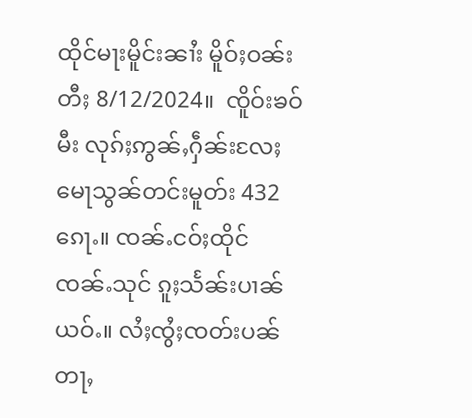ထိုင်မႃးမိူင်းၼၢႆး မိူဝ်ႈဝၼ်းတီႈ 8/12/2024။  ၸိူဝ်းၶဝ်မီး လုၵ်ႈဢွၼ်ႇႁဵၼ်းလႄႈမေႃသွၼ်တင်းမူတ်း 432 ၵေႃႉ။ ၸၼ်ႉငဝ်ႈထိုင် ၸၼ်ႉသုင် ၵူႈသႅၼ်းပၢၼ်ယဝ်ႉ။ လႆႈၸွႆႈၸတ်းပၼ်တႃႇ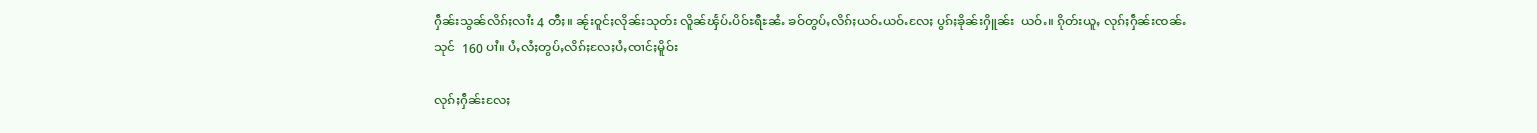ႁဵၼ်းသွၼ်လိၵ်ႈလၢႆး 4 တီႈ။ ၼႂ်းဝူင်ႈလိုၼ်းသုတ်း လိူၼ်ၾႅပ်ႉပိဝ်ႊရီႊၼႆႉ ၶဝ်တွပ်ႇလိၵ်ႈယဝ်ႉယဝ်ႉလႄႈ ပွၵ်ႈၶိုၼ်းႁိူၼ်း  ယဝ်ႉ။ ၵိုတ်းယူႇ လုၵ်ႈႁဵၼ်းၸၼ်ႉသုင်  160 ပၢႆ။ ပႆႇလႆႈတွပ်ႇလိၵ်ႈလႄႈပႆႇၸၢင်ႈမိူဝ်း

လုၵ်ႈႁဵၼ်းလႄႈ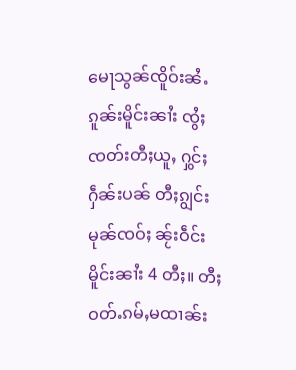မေႃသွၼ်ၸိူဝ်းၼႆႉ ၵူၼ်းမိူင်းၼၢႆး ၸွႆႈၸတ်းတီႈယူႇ ႁွင်ႈႁဵၼ်းပၼ် တီႈၵျွင်းမုၼ်ၸဝ်ႈ ၼႂ်းဝဵင်းမိူင်းၼၢႆး 4 တီႈ။ တီႈဝတ်ႉၵမ်ႇမထၢၼ်း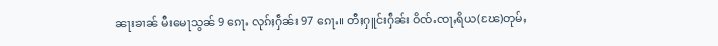ၼႃးၶၢၼ် မီးမေႃသွၼ် 9 ၵေႃႉ လုၵ်ႈႁဵၼ်း 97 ၵေႃႉ။ တီႈႁူင်းႁဵၼ်း ဝိၸ်ႉၸႃႇရိယ(ၽႄ)တုမ်ႇ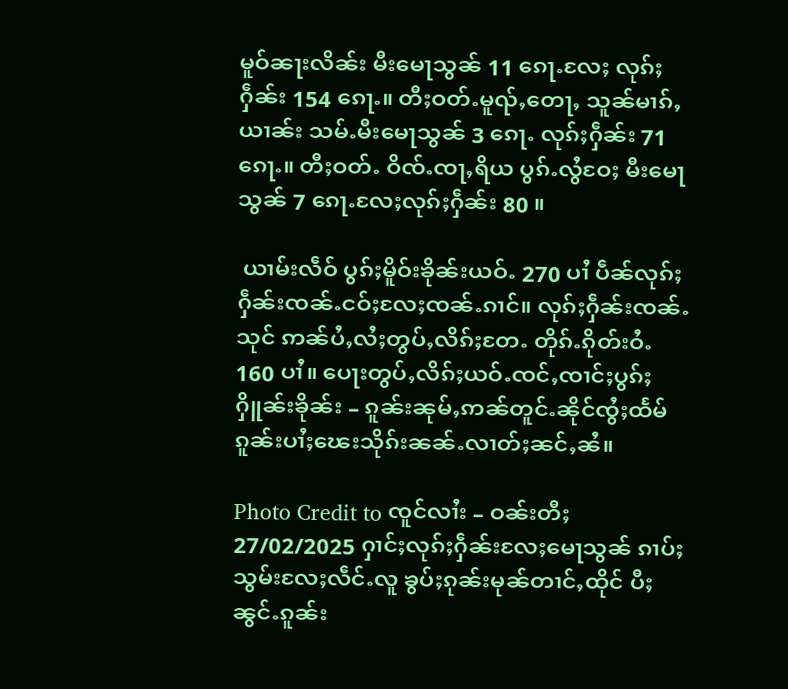မူဝ်ၼႃးလိၼ်း မီးမေႃသွၼ် 11 ၵေႃႉလႄႈ လုၵ်ႈႁဵၼ်း 154 ၵေႃႉ။ တီႈဝတ်ႉမူၺ်ႇတေႃႇ သူၼ်မၢၵ်ႇယၢၼ်း သမ်ႉမီးမေႃသွၼ် 3 ၵေႃႉ လုၵ်ႈႁဵၼ်း 71 ၵေႃႉ။ တီႈဝတ်ႉ ဝိၸ်ႉၸႃႇရိယ ပွၵ်ႉလွႆဝႄႈ မီးမေႃသွၼ် 7 ၵေႃႉလႄႈလုၵ်ႈႁဵၼ်း 80 ။

 ယၢမ်းလဵဝ် ပွၵ်ႈမိူဝ်းၶိုၼ်းယဝ်ႉ 270 ပၢႆ ပဵၼ်လုၵ်ႈႁဵၼ်းၸၼ်ႉငဝ်ႈလႄႈၸၼ်ႉၵၢင်။ လုၵ်ႈႁဵၼ်းၸၼ်ႉသုင် ဢၼ်ပႆႇလႆႈတွပ်ႇလိၵ်ႈတႄႉ တိုၵ်ႉၵိုတ်းဝႆႉ 160 ပၢႆ။ ပေႃးတွပ်ႇလိၵ်ႈယဝ်ႉၸင်ႇၸၢင်ႈပွၵ်ႈႁိူၼ်းၶိုၼ်း – ၵူၼ်းၼုမ်ႇဢၼ်တူင်ႉၼိုင်ၸွႆႈထႅမ်ၵူၼ်းပၢႆႈၽေးသိုၵ်းၼၼ်ႉလၢတ်ႈၼင်ႇၼႆ။

Photo Credit to ၸူင်လၢႆး – ဝၼ်းတီႈ 27/02/2025 ႁၢင်ႈလုၵ်ႈႁဵၼ်းလႄႈမေႃသွၼ် ၵၢပ်ႈသွမ်းလႄႈလဵင်ႉလူ ၶွပ်ႈၵုၼ်းမုၼ်တၢင်ႇထိုင် ပီႈၼွင်ႉၵူၼ်း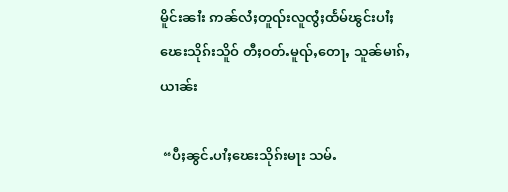မိူင်းၼၢႆး ဢၼ်လႆႈတူၺ်းလူၸွႆႈထႅမ်ၽွင်းပၢႆႈၽေးသိုၵ်းသိူဝ် တီႈဝတ်ႉမူၺ်ႇတေႃႇ သူၼ်မၢၵ်ႇယၢၼ်း

 “ပီႈၼွင်ႉပၢႆႈၽေးသိုၵ်းမႃး သမ်ႉ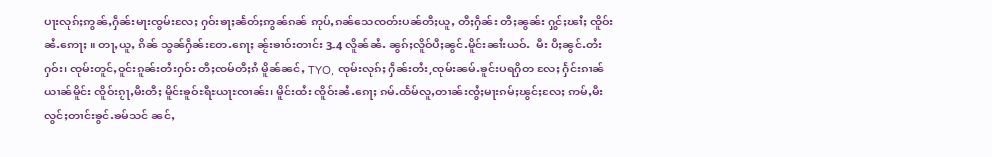ပႃးလုၵ်ႈဢွၼ်ႇႁဵၼ်းမႃးၸွမ်းလႄႈ ႁဝ်းၶႃႈၼႅတ်ႈဢွၼ်ၵၼ် ဢုပ်ႇၵၼ်သေၸတ်းပၼ်တီႈယူႇ တီႈႁဵၼ်း တီႈၼွၼ်း ႁွင်ႈၽၢႆႈ ၸိူဝ်းၼႆႉဢေႃႈ ။ တႃႇယူႇ ၵိၼ် သွၼ်ႁဵၼ်းတႄႉၵေႃႈ ၼႂ်းၶၢဝ်းတၢင်း 3-4 လိူၼ်ၼႆႉ ၼွၵ်ႈလိူဝ်ပီႈၼွင်ႉမိူင်းၼၢႆးယဝ်ႉ  မီး ပီႈၼွင်ႉတႆးႁဝ်း၊ ၸုမ်းတူင်ႇဝူင်းၵူၼ်းတႆးႁဝ်း တီႈၸမ်တီႈၵႆ မိူၼ်ၼင်ႇ TYO, ၸုမ်းလုၵ်ႈ ႁဵၼ်းတႆး,ၸုမ်းၼမ်ႉၶူင်းပရႁိတ လႄႈ ႁႅင်းၵၢၼ်ယၢၼ်မိူင်း ၸိူဝ်းၵႂႃႇမီးတီႈ မိူင်းၶူဝ်ႊရီႊယႃႊၸၢၼ်း၊ မိူင်းထႆး ၸိူဝ်းၼႆႉၵေႃႈ ၵမ်ႉထႅမ်လူႇတၢၼ်းၸွႆႈမႃးၵမ်ႈၽွင်ႈလႄႈ ဢမ်ႇမီးလွင်ႈတၢင်းၶွင်ႉၶမ်သင် ၼင်ႇ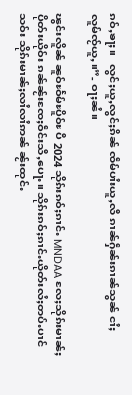ၵဝ်ႇၶႃႈ။   လွင်ႈယူႇလွင်ႈၵိၼ် ၸဵမ်ပၢႆးယူႇလီ ၵၢၼ်ႁဵၼ်းၵၢၼ်သွၼ် ငၢႆႈလူမ်ၸႂ်ယူႇ။”- ဝႃႈၼႆ။

ၽွင်းလိူၼ် ၼူဝ်ႊဝႅမ်ႊပိူဝ်ႊ ပီ 2024 သိုၵ်းၵဝ်ႈၵၢင်ႉ MNDAA လႄႈသိုၵ်းမၢၼ်ႈပိုတ်းယိုဝ်း ၵၼ်ၼႂ်းၸႄႈဝဵင်းသီႇပေႃႉ။ သိုၵ်းၵဝ်ႈၵၢင်ႉယိုတ်းလႆႈတပ်ႉပၢင်သဝ်း သိုၵ်းမၢၼ်ႈလၢႆလၢႆဢၼ် ၼႂ်းထုင်ႉ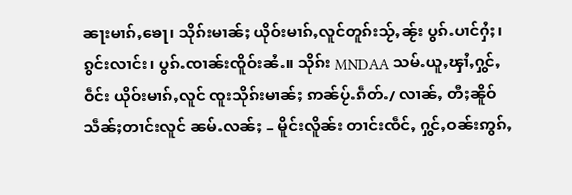ၼႃးမၢၵ်ႇၶေႃ၊ သိုၵ်းမၢၼ်ႈ ယိုဝ်းမၢၵ်ႇလူင်တူၵ်းသႂ်ႇၼႂ်း ပွၵ်ႉပၢင်ႁႆႈ၊ ၵွင်းလၢင်း၊ ပွၵ်ႉၸၢၼ်းၸိူဝ်းၼႆႉ။ သိုၵ်း MNDAA သမ်ႉယူႇၾၢႆႇႁွင်ႇဝဵင်း ယိုဝ်းမၢၵ်ႇလူင် ၸူးသိုၵ်းမၢၼ်ႈ ဢၼ်ပႂ်ႉၵဵတ်ႉ/ လၢၼ်ႇ တီႈၼိူဝ်သဵၼ်ႈတၢင်းလူင် ၼမ်ႉလၼ်ႈ – မိူင်းလိူၼ်း တၢင်းၸဵင်ႇ ႁွင်ႇဝၼ်းဢွၵ်ႇ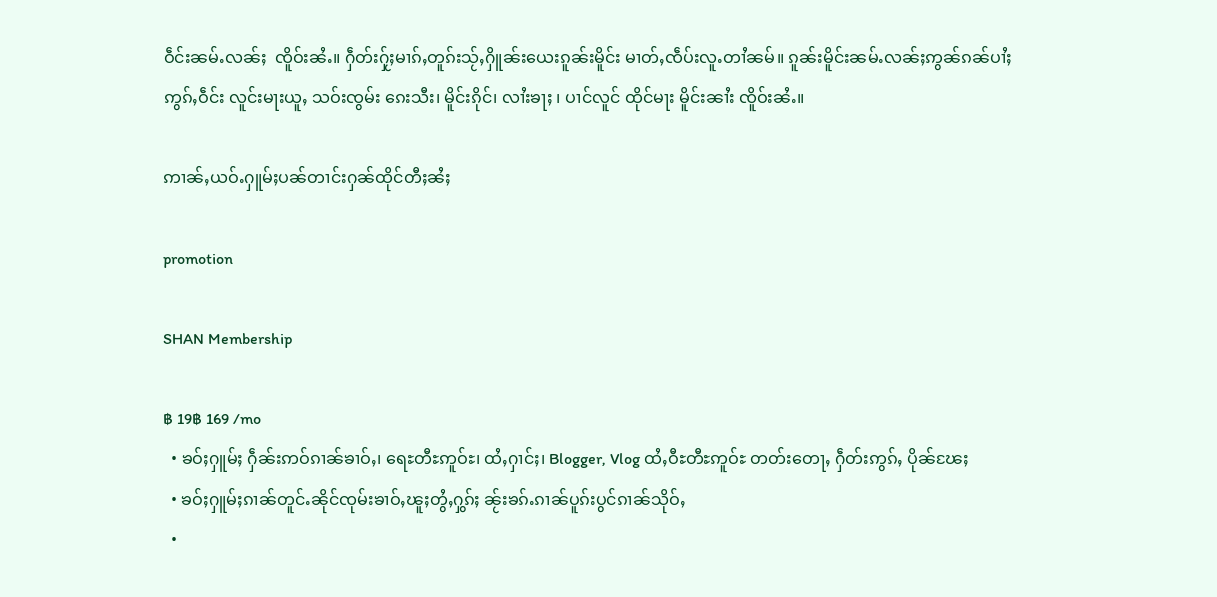ဝဵင်းၼမ်ႉလၼ်ႈ  ၸိူဝ်းၼႆႉ။ ႁဵတ်းႁႂ်ႈမၢၵ်ႇတူၵ်းသႂ်ႇႁိူၼ်းယေးၵူၼ်းမိူင်း မၢတ်ႇၸဵပ်းလူႉတၢႆၼမ်။ ၵူၼ်းမိူင်းၼမ်ႉလၼ်ႈဢွၼ်ၵၼ်ပၢႆႈဢွၵ်ႇဝဵင်း လူင်းမႃးယူႇ သဝ်းၸွမ်း ၵေးသီး၊ မိူင်းၵိုင်၊ လၢႆးၶႃႈ ၊ ပၢင်လူင် ထိုင်မႃး မိူင်းၼၢႆး ၸိူဝ်းၼႆႉ။

ဢၢၼ်ႇယဝ်ႉႁူမ်ႈပၼ်တၢင်းႁၼ်ထိုင်တီႈၼႆႈ

promotion

SHAN Membership

฿ 19฿ 169 /mo
  • ၶဝ်ႈႁူမ်ႈ ႁဵၼ်းဢဝ်ၵၢၼ်ၶၢဝ်ႇ၊ ရေႊတီႊဢူဝ်ႊ၊ ထႆႇႁၢင်ႈ၊ Blogger, Vlog ထႆႇဝီႊတီႊဢူဝ်ႊ တတ်းတေႃႇ ႁဵတ်းဢွၵ်ႇ ပိုၼ်ၽႄႈ
  • ၶဝ်ႈႁူမ်ႈၵၢၼ်တူင်ႉၼိုင်ၸုမ်းၶၢဝ်ႇၽူႈတွႆႇႁွၵ်ႈ ၼႂ်းၶၵ်ႉၵၢၼ်ပူၵ်းပွင်ၵၢၼ်သိုဝ်ႇ
  •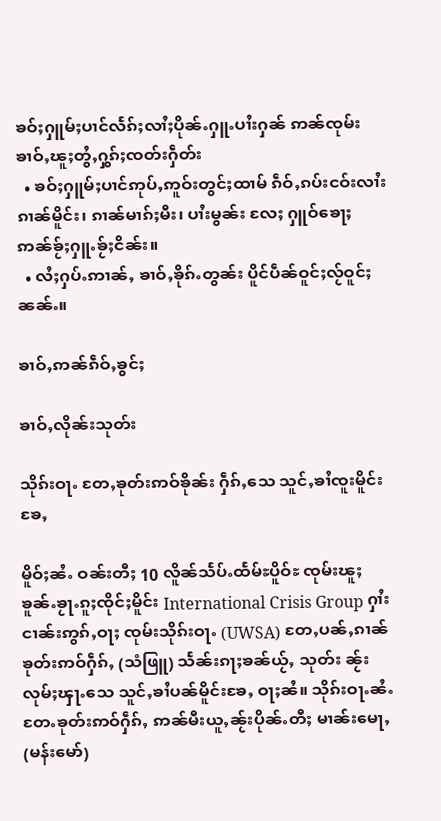ၶဝ်ႈႁူမ်ႈပၢင်လႅၵ်ႈလၢႆႈပိုၼ်ႉႁူႉပၢႆးႁၼ် ဢၼ်ၸုမ်းၶၢဝ်ႇၽူႈတွႆႇႁွၵ်ႈၸတ်းႁဵတ်း
  • ၶဝ်ႈႁူမ်ႈပၢင်ဢုပ်ႇဢူဝ်းတွင်ႈထၢမ် ၵဵဝ်ႇၵပ်းငဝ်းလၢႆးၵၢၼ်မိူင်း၊ ၵၢၼ်မၢၵ်ႈမီး၊ ပၢႆးမွၼ်း လႄႈ ႁူဝ်ၶေႃႈ ဢၼ်ၶႂ်ႈႁူႉၶႂ်ႈငိၼ်း။
  • လႆႈႁပ်ႉဢၢၼ်ႇ ၶၢဝ်ႇၶိုၵ်ႉတွၼ်း ပိူင်ပဵၼ်ဝူင်ႈလႂ်ဝူင်ႈ ၼၼ်ႉ။

ၶၢဝ်ႇဢၼ်ၵဵဝ်ႇၶွင်ႈ

ၶၢဝ်ႇလိုၼ်းသုတ်း

သိုၵ်းဝႃႉ တႄႇၶုတ်းဢဝ်ၶိုၼ်း ႁဵၵ်ႇသေ သူင်ႇၶၢႆၸူးမိူင်းၶႄႇ

မိူဝ်ႈၼႆႉ ဝၼ်းတီႈ 10 လိူၼ်သႅပ်ႉထႅမ်ႊပိူဝ်ႊ ၸုမ်းၽူႈၶူၼ်ႉၶႂႃႉၵူႈၸိုင်ႈမိူင်း International Crisis Group ႁၢႆးငၢၼ်းဢွၵ်ႇဝႃႈ ၸုမ်းသိုၵ်းဝႃႉ (UWSA) တႄႇပၼ်ႇၵၢၼ်ၶုတ်းဢဝ်ႁဵၵ်ႇ (သံဖြူ) သႅၼ်းၵႃႈၶၼ်ယႂ်ႇ သုတ်း ၼႂ်းလုမ်ႈၾႃႉသေ သူင်ႇၶၢႆပၼ်မိူင်းၶႄႇ ဝႃႈၼႆ။ သိုၵ်းဝႃႉၼႆႉ တႄႉၶုတ်းဢဝ်ႁဵၵ်ႇ ဢၼ်မီးယူႇၼႂ်းပိုၼ်ႉတီႈ မၢၼ်းမေႃႇ (မန်းမော်)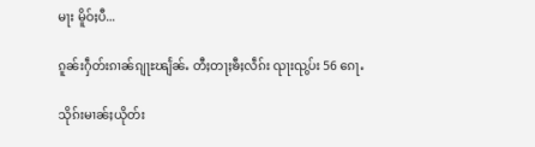မႃး မိူဝ်ႈပီ...

ၵူၼ်းႁဵတ်းၵၢၼ်ၵျႃႊၽျႅၼ်ႉ တီႈတႃႈၶီႈလဵၵ်း ၺႃးၺွပ်း 56 ၵေႃႉ

သိုၵ်းမၢၼ်ႈယိုတ်း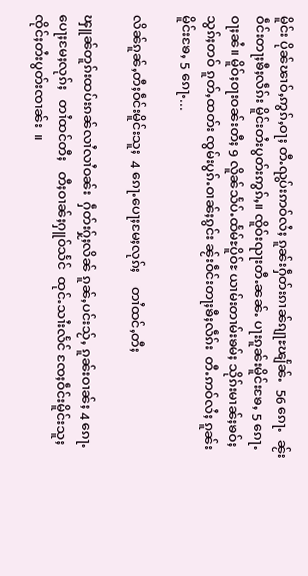မိူင်း ပိုၼ်ၽၢဝ်ႇဢွၵ်ႇဝႃႈ တီႉၺွပ်းဢဝ်လႆႈ ၵူၼ်းႁဵတ်းၵၢၼ်ၵျႃႊၽျႅၼ်ႉ  56 ၵေႃႉ  ၼႂ်းဝဵင်းတႃႈၶီႈလဵၵ်း မိူင်းတႆးပွတ်းဢွၵ်ႇ။ ၸိူဝ်းၺႃးတီႉၼၼ်ႉ ပႃးၵူၼ်းမိူင်းၶႄႇ 5 ၵေႃႉ ဝႃႈၼႆ။ မိူဝ်ႈဝႃးဝၼ်းတီႈ 9 လိူၼ်သႅပ်ႉထႅမ်ႊပိူဝ်ႊ ယၢမ်းတၢမ်းၶမ်ႈ သိုၵ်းမၢၼ်ႈၶဝ်ႈသွၵ်ႈတဝ် ၵူတ်ႇထတ်း ၸွမ်းပွၵ်ႉဝၢၼ်ႈၵွင်း ၼႂ်းဝဵင်းတႃႈၶီႈလဵၵ်း  တီႉဢဝ်လႆႈ ၵူၼ်းမိူင်းၶႄႇ 5 ၵေႃႉ...

လိၼ်ၵူၼ်ႇတီႈဝဵင်းမိူင်းသူႈ  4 ၵေႃႉပေႃႈမႄႈလုၵ်ႈ    တၢႆထင်ႇတီႈ

ၾူၼ်တူၵ်းထပ်းၵၼ်လၢႆလၢႆဝၼ်း  ႁဵတ်းႁႂ်ႈလိၼ် ၵူၼ်ႇပင်းသႂ်ႇ ၵူၼ်းဝၢၼ်ႈ 4 ၵေႃႉပေႃႈမႄႈလုၵ်ႈ   တၢႆထင်တီႈ   တီႈဝၢၼ်ႈႁူဝ်သႅင်  ထုင်ႉသၢႆးလႅင် ၸႄႈဝဵင်းမိူင်းသူႈ ၸိုင်ႈတႆးပွတ်းၸၢၼ်း  ။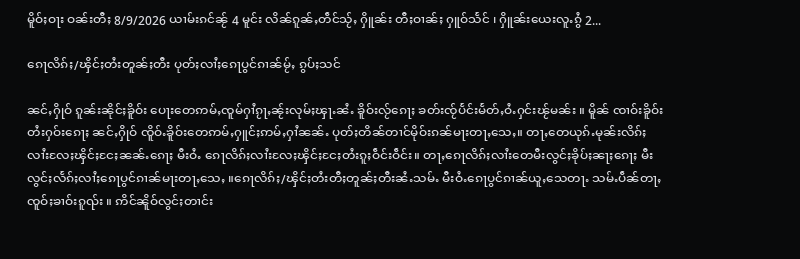မိူဝ်ႈဝႃး ဝၼ်းတီႈ 8/9/2026 ယၢမ်းၵင်ၼႂ် 4 မူင်း လိၼ်ၵူၼ်ႇတဵင်သႂ်ႇ ႁိူၼ်း တီႈဝၢၼ်ႈ ႁူဝ်သႅင် ၊ ႁိူၼ်းယေးလူႉၵွႆ 2...

ၵေႃလိၵ်ႈ/ၾိင်ႈတႆးတူၼ်ႈတီး ပုတ်ႈလၢႆႈၵေႃပွင်ၵၢၼ်မႂ်ႇ ၵွပ်ႈသင်

ၼင်ႇႁိုဝ် ၵူၼ်းၼိုင်ႈၶိူဝ်း ပေႃးတေဢမ်ႇၸူမ်ႁၢႆၵႂႃႇၼႂ်းလုမ်ႈၾႃႉၼႆႉ ၶိူဝ်းလႂ်ၵေႃႈ ၶတ်းၸႂ်ပႅင်းမႅတ်ႇဝႆႉႁင်းၽႂ်မၼ်း ။ မိူၼ် ၸၢဝ်းၶိူဝ်းတႆးႁဝ်းၵေႃႈ ၼင်ႇႁိုဝ် ၸိူဝ်ႉၶိူဝ်းတေဢမ်ႇႁူင်ႈဢမ်ႇႁၢႆၼၼ်ႉ ပုတ်ႈတိၼ်တၢင်မိုဝ်းၵၼ်မႃးတႃႇသေႇ။ တႃႇတေယုၵ်ႉမုၼ်းလိၵ်ႈလၢႆးလႄႈၾိင်ႈငႄႈၼၼ်ႉၵေႃႈ မီးဝႆႉ ၵေႃလိၵ်ႈလၢႆးလႄႈၾိင်ႈငႄႈတႆးၵူႈဝဵင်းဝဵင်း။ တႃႇၵေႃလိၵ်ႈလၢႆးတေမီးလွင်ႈၶိုပ်ႈၼႃႈၵေႃႈ မီးလွင်ႈလႅၵ်ႈလၢႆႈၵေႃပွင်ၵၢၼ်မႃးတႃႇသေႇ ။ၵေႃလိၵ်ႈ/ၾိင်ႈတႆးတီႈတူၼ်ႈတီးၼႆႉသမ်ႉ မီးဝႆႉၵေႃပွင်ၵၢၼ်ယူႇသေတႃႉ သမ်ႉပဵၼ်တႃႇၸူဝ်ႈၶၢဝ်းၵူၺ်း ။ ဢိင်ၼိူဝ်လွင်ႈတၢင်း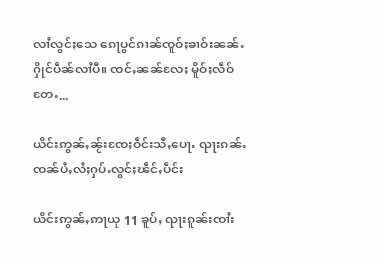လၢႆလွင်ႈသေ ၵေႃပွင်ၵၢၼ်ၸူဝ်ႈၶၢဝ်းၼၼ်ႉ ႁိုင်ပဵၼ်လၢႆပီ။ ၸင်ႇၼၼ်လႄႈ မိူဝ်ႈလဵဝ်တႄႉ...

ယိင်းဢွၼ်ႇၼႂ်းၸႄႈဝဵင်းသီႇပေႃႉ ၺႃးၵၼ်ႉၸၼ်ပႆႇလႆႈႁပ်ႉလွင်ႈၽဵင်ႇပဵင်း

ယိင်းဢွၼ်ႇဢႃယု 11 ၶူပ်ႇ ၺႃးၵူၼ်းၸၢႆး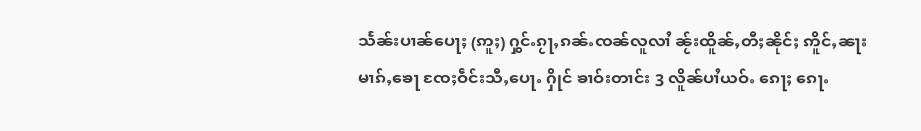သႅၼ်းပၢၼ်ပေႃႈ (ဢူႈ) ႁွင်ႉၵႂႃႇၵၼ်ႉၸၼ်လူလၢႆ ၼႂ်းထိူၼ်ႇတီႈၼိုင်ႈ ဢိူင်ႇၼႃးမၢၵ်ႇၶေႃ ၸႄႈဝဵင်းသီႇပေႃႉ ႁိုင် ၶၢဝ်းတၢင်း 3 လိူၼ်ပၢႆယဝ်ႉ ၵေႃႈ ၵေႃႉ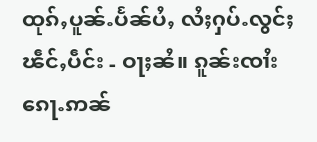ထုၵ်ႇပူၼ်ႉပႅၼ်ပႆႇ လႆႈႁပ်ႉလွင်ႈၽဵင်ႇပဵင်း - ဝႃႈၼႆ။ ၵူၼ်းၸၢႆးၵေႃႉဢၼ်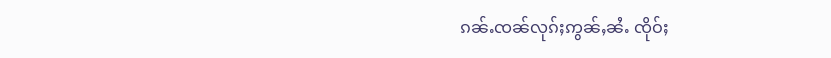ၵၼ်ႉၸၼ်လုၵ်ႈဢွၼ်ႇၼႆႉ ၸိုဝ်ႈ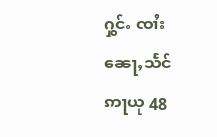ႁွင်ႉ ၸၢႆးၼေႃႇသႅင် ဢႃယု 48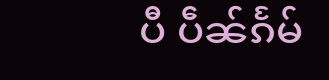ပီ ပဵၼ်ၵႅမ်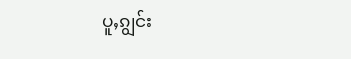ပူႇၵျွင်း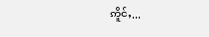ဢိူင်ႇ...